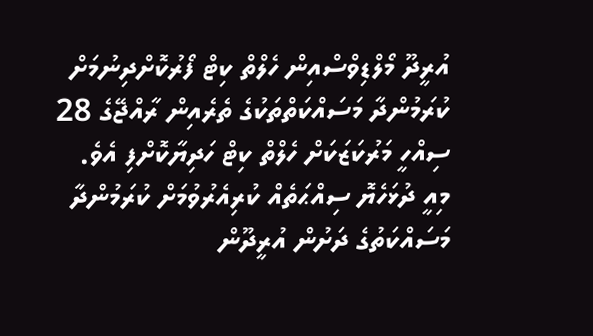އުރީދޫ މޯލްޑިވްސްއިން ހެލްތް ކިޓް ފޯރުކޮށްދިނުމަށް ކުރަމުންދާ މަސައްކަތްތަކުގެ ތެރެއިން ރާއްޖޭގެ 28 ސިއްހީ މަރުކަޒަކަށް ހެލްތް ކިޓް ހަދިޔާކޮށްފި އެވެ.
މިއީ ދުޅަހެޔޮ ސިއްޙަތެއް ކުރިއެރުވުމަށް ކުރަމުންދާ މަސައްކަތުގެ ދަށުން އުރީދޫން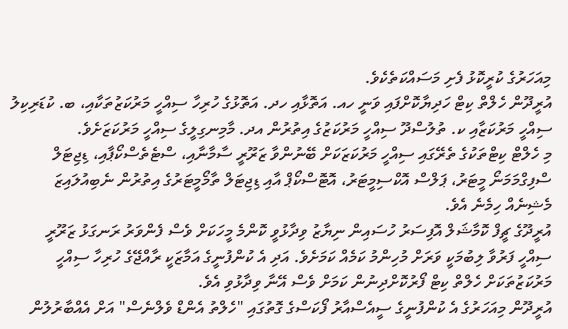މިއަހަރުގެ ކުރީކޮޅު ފެށި މަސައްކަތެކެވެ.
އުރީދޫން ހެލްތް ކިޓް ހަދިޔާކޮށްފައި ވަނީ ހއ. އަތޮޅާއި ހދ. އަތޮޅުގެ ހުރިހާ ސިއްހީ މަރުކަޒުތަކާއި، ބ. ކުޑަރިކިލު ސިއްހީ މަރުކަޒާއި ކ. ތުލުސްދޫ ސިއްހީ މަރުކަޒުގެ އިތުރުން އދ. މާމިނގިލީގެ ސިއްހީ މަރުކަޒަށެވެ.
މި ހެލްޓް ކިޓްތަކުގެ ތެރޭގައި ސިއްހީ މަރުކަޒަކަށް ބޭނުންވާ ޒަރޫރީ ސާމާނާއި، ސްޓެތެސްކޯޕާއި، ޑިޖިޓަލް ސްފިގްމަމަނޯ މީޓަރު، ޕަލްސް އޮކްސިމީޓަރު، އޮޓޮސްކޯޕް އާއި ޑިޖިޓަލް ތާމޯމީޓަރުގެ އިތުރުން ނެބިއުލައިޒަ މެޝިނެއް ހިމެނެ އެވެ.
އުރީދޫގެ ޗީފް ކޮމާޝަލް އޮފިސަރު ހުސައިން ނިޔާޒު ވިދާޅުވީ ކޮންމެ މީހަކަށް ވެސް ފެންވަރު ރަނގަޅު ޒަރޫރީ ސިއްހީ ފަރުވާ ލިބުމަކީ ވަރަށް މުހިންމު ކަމެއް ކަމަށެވެ. އަދި އެ ކުންފުނީގެ އަމާޒަކީ ރާއްޖޭގެ ހުރިހާ ސިއްހީ މަރުކަޒުތަކަށް ހެލްތް ކިޓް ފޯރުކޮށްދިނުން ކަމަށް ވެސް އޭނާ ވިދާޅުވި އެވެ.
އުރީދޫން މިއަހަރުގެ އެ ކުންފުނީގެ ސީއެސްއާރު ފޯކަސްގެ ގޮތުގައި "ހެލްތު އެންޑް ވެލްނެސް" އަށް އެއްބާރުލުން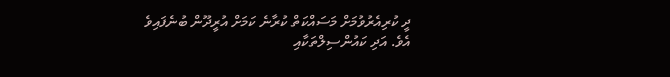ދީ ކުރިއެރުވުމަށް މަސައްކަތް ކުރާނެ ކަމަށް އުރީދޫން ބުނެފައިވެ އެވެ. އަދި ކައުންސިލްތަކާއި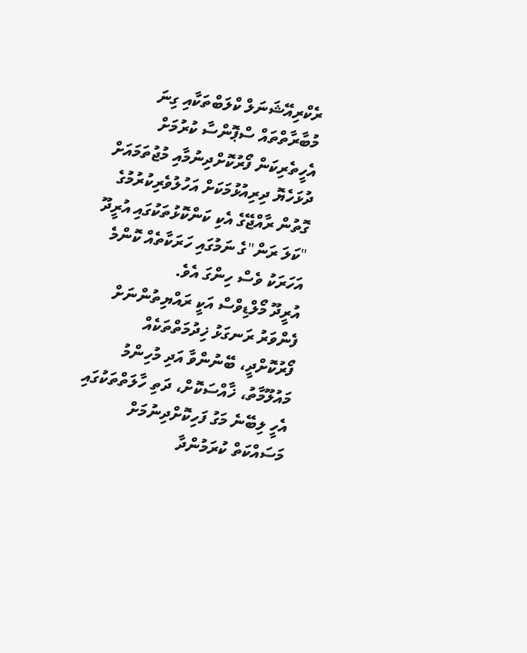ރެކްރިއޭޝަނަލް ކްލަބްތަކާއި ގިނަ މުބާރާތްތައް ސްޕޮންސާ ކުރުމަށް އެހީތެރިކަން ފޯރުކޮށްދިނުމާއި މުޖުތަމައަށް ދުޅަހެޔޮ ދިރިއުޅުމަކަށް އަހުލުވެރިކުރުމުގެ ގޮތުން ރާއްޖޭގެ އެކި ކަންކޮޅުތަކުގައި އުރީދޫ "ކަލަ ރަން"ގެ ނަމުގައި ހަރަކާތެއް ކޮންމެ އަހަރަކު ވެސް ހިންގަ އެވެ.
އުރީދޫ މޯލްޑިވްސް އަކީ ރައްޔިތުންނަށް ފެންވަރު ރަނގަޅު ޚިދުމަތްތަކެއް ފޯރުކޮށްދީ، ބޭނުންވާ އަދި މުހިންމު މައުލޫމާތު، ޚާއްސަކޮށް، ދަތި ހާލަތްތަކުގައި އެހީ ލިބޭނެ މަގު ފަހިކޮށްދިނުމަށް މަސައްކަތް ކުރަމުންދާ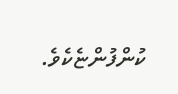ކުންފުންޏެކެވެ.